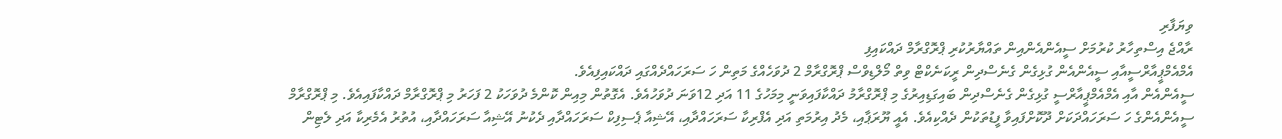ވިޔަފާރި
ރާއްޖެ އިސްތިހާރު ކުރުމަށް ސީއެންއެންއިން ތައްޔާރުކުރި ޕްރޮގްރާމް ދައްކައިފި
އެމްއެމްޕީއާރްސީއާއި ސީއެންއެން ގުޅިގެން ގެނެސްދިން ރީކަނެކްޓް ވިތް މޯލްޑިވްސް ޕްރޮގްރާމް 2 ދުވަހެއްގެ މަތިން ހަ ސަރަހައްދެއްގައި ދައްކައިފިއެވެ.
ސީއެންއެން އާއި އެމްއެމްޕީއާރްސީ ގުޅިގެން ގެނެސްދިން ބައިގަޑިއިރުގެ މި ޕްރޮގްރާމު ދައްކާފައިވަނީ މިމަހުގެ 11 އަދި 12ވަނަ ދުވަހުއެވެ. އެގޮތުން މިއިން ކޮންމެ ދުވަހަކު 2 ފަހަރު މި ޕްރޮގްރާމް ދައްކާފައިއެވެ. މި ޕްރޮގްރާމް ސީއެންއެންގެ ހަ ސަރަހައްދަކަށް ދޫކޮށްފައިވާ ފީޑުތަކުން ދެއްކިއެވެ. އެއީ ޔޫރަޕާއި، މެދު އިރުމަތި އަދި އެފްރިކާ ސަރަހައްދާއި، އޭޝިއާ ޕެސިފިކް ސަރަހައްދާއި ދެކުނު އޭޝިއާ ސަރަހައްދާއި، އުތުރު އެމެރިކާ އަދި ލެޓިން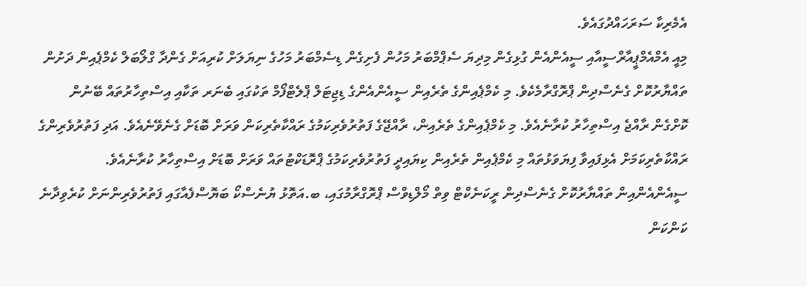އެމެރިކާ ސަރަހައްދުގައެވެ.
މިއީ އެމްއެމްޕީއާރްސީއާއި ސީއެންއެން ގުޅިގެން މިދިޔަ ސެޕްމްބަރު މަހުން ފެށިގެން ޑިސެމްބަރު މަހުގެ ނިޔަލަށް ކުރިއަށް ގެންދާ ގްލޯބަލް ކެމްޕެއިން ދަށުން ތައްޔާރުކޮށް ގެނެސްދިން ޕްރޮގްރާމެކެވެ. މި ކެމްޕެއިންގެ ތެރެއިން ސީއެންއެންގެ ޑިޖިޓަލް ޕްލެޓްފޯމް ތަކުގައި ބެނަރ ތަކާއި އިސްތިހާރުތައް ބޭނުން ކޮށްގެން ރާއްޖެ އިސްތިހާރު ކުރާނެއެވެ. މި ކެމްޕެއިންގެ ތެރެއިން، ރާއްޖޭގެ ފަތުރުވެރިކަމުގެ ރައްކާތެރިކަން ވަރަށް ބޮޑަށް ގެނެވޭނެއެވެ. އަދި ފަތުރުވެރިންގެ ރައްކާތެރިކަމަށް އެޅިފައިވާ ފިޔަވަޅުތައް މި ކެމްޕެއިން ތެރެއިން ކިޔައިދީ ފަތުރުވެރިކަމުގެ ޕްރޮޑަކްޓުތައް ވަރަށް ބޮޑަށް އިސްތިހާރު ކުރާނެއެވެ.
ސީއެންއެންއިން ތައްޔާރުކޮށް ގެނެސްދިން ރީކަނެކްޓް ވިތް މޯލްޑިވްސް ޕްރޮގްރާމުގައި، ބ.އަތޮޅު ޔުނެސްކޯ ބަޔޮސްފެއާގައި ފަތުރުވެރިންނަށް ކުރެވިދާނެ ކަންކަން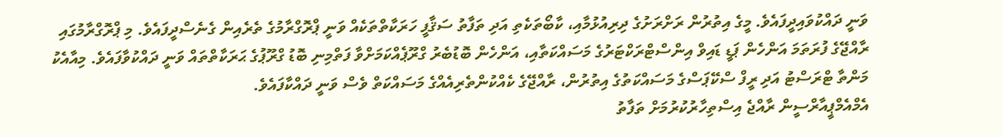ވަނީ ދައްކުވައިދީފައެވެ. މީގެ އިތުރުން ރަށްރަށުގެ ދިރިއުޅުމާއި، ކާބޯތަކެތި އަދި ތަފާތު ސަޤާފީ ހަރަކާތްތަކެއް ވަނީ ޕްރޮގްރާމުގެ ތެރެއިން ގެނެސްދީފައެވެ. މި ޕްރޮގްރާމުގައި ރާއްޖޭގެ ފުރަތަމަ އަންހެން ޕަޑީ ޑައިވް އިންސްޓްރަކްޓަރުގެ މަސައްކަތާއި، އަންހެން ބޮޑުބެރު ގްރޫޕެއްކަމަށްވާ ފަތްމިނި ބޮޑު ގްރޫޕުގެ ޙަރަކާތްތައް ވަނީ ދައްކުވާފައެވެ. މިއާއެކު މަންތާ ޓްރަސްޓު އަދި ރީފް ސްކޭޕަސްގެ މަސައްކަތުގެ އިތުރުން، ރާއްޖޭގެ ކެއްކުންތެރިއެއްގެ މަސައްކަތް ވެސް ވަނީ ދައްކާފައެވެ.
އެމްއެމްޕީއާރްސީން ރާއްޖެ އިސްތިހާރުކުރުމަށް ތަފާތު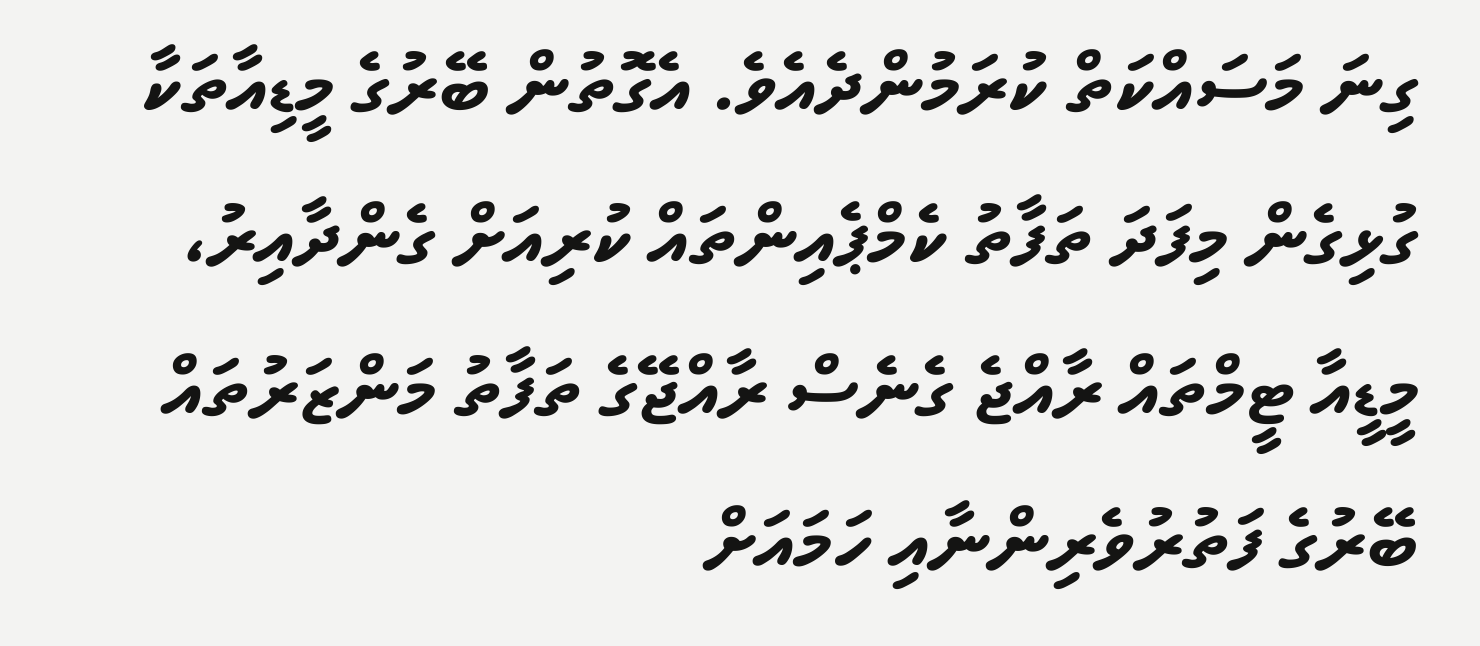ގިނަ މަސައްކަތް ކުރަމުންދެއެވެ. އެގޮތުން ބޭރުގެ މީޑިއާތަކާ ގުޅިގެން މިފަދަ ތަފާތު ކެމްޕެއިންތައް ކުރިއަށް ގެންދާއިރު، މީޑީއާ ޓީމްތައް ރާއްޖެ ގެނެސް ރާއްޖޭގެ ތަފާތު މަންޒަރުތައް ބޭރުގެ ފަތުރުވެރިންނާއި ހަމައަށް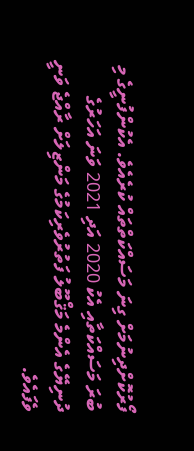ފޯރުކޮށްދިނުމަށް ގިނަ މަސައްކަތްތައް ކުރެއެވެ. އެކުންފުނީގެ މި ބުރަ މަސައްކަތާއި އެކު 2020 އަދި 2021 ވަނަ އަހަރުގެ ދުނިޔޭގެ އެންމެ މަޤްބޫލު ފަތުރުވެރިކަމުގެ މަންޒިލަށް ރާއްޖެ ވަނީ ވެފައެވެ.